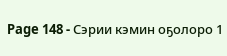Page 148 - Сэрии кэмин оҕолоро 1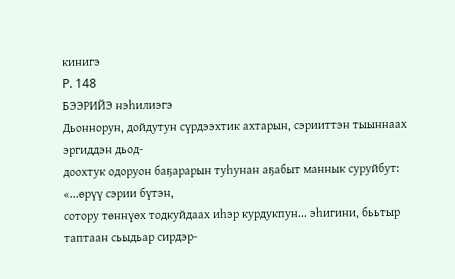кинигэ
P. 148
БЭЭРИЙЭ нэһилиэгэ
Дьоннорун, дойдутун сүрдээхтик ахтарын, сэрииттэн тыыннаах эргиддэн дьод-
доохтук одоруон баҕарарын туһунан аҕабыт маннык суруйбут: «...өрүү сэрии бүтэн,
сотору төннүөх тодкуйдаах иһэр курдукпун... эһигини, бььтыр таптаан сьыдьар сирдэр-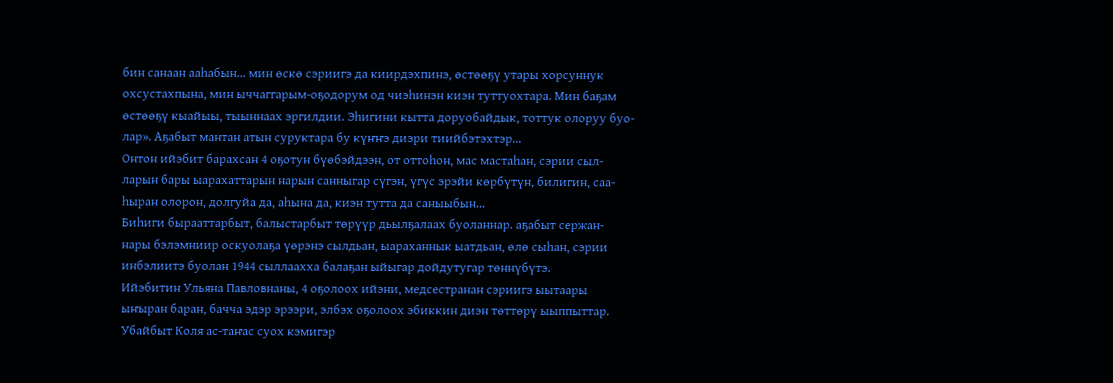бин санаан ааһабын... мин өскө сэриигэ да киирдэхпинэ, өстөөҕү утары хорсуннук
охсустахпына, мин ыччаггарым-оҕодорум од чиэһинэн киэн туттуохтара. Мин баҕам
өстөөҕү кыайыы, тыыннаах эргилдии. Эһигини кытта доруобайдык, тоттук олоруу буо-
лар». Аҕабыт мантан атын суруктара бу күҥҥэ диэри тиийбэтэхтэр...
Онтон ийэбит барахсан 4 оҕотун бүөбэйдээн, от оттоһон, мас мастаһан, сэрии сыл-
ларын бары ыарахаттарын нарын санныгар сүгэн, үгүс эрэйи көрбүтүн, билигин, саа-
һыран олорон, долгуйа да, аһына да, киэн тутта да саныыбын...
Биһиги бырааттарбыт, балыстарбыт төрүүр дьылҕалаах буоланнар. аҕабыт сержан-
нары бэлэмниир оскуолаҕа үөрэнэ сылдьан, ыараханнык ыатдьан, өлө сыһан, сэрии
инбэлиитэ буолан 1944 сыллаахха балаҕан ыйыгар дойдутугар төннүбүтэ.
Ийэбитин Ульяна Павловнаны, 4 оҕолоох ийэни, медсестранан сэриигэ ыытаары
ыҥыран баран, бачча эдэр эрээри, элбэх оҕолоох эбиккин диэн төттөрү ыыппыттар.
Убайбыт Коля ас-таҥас суох кэмигэр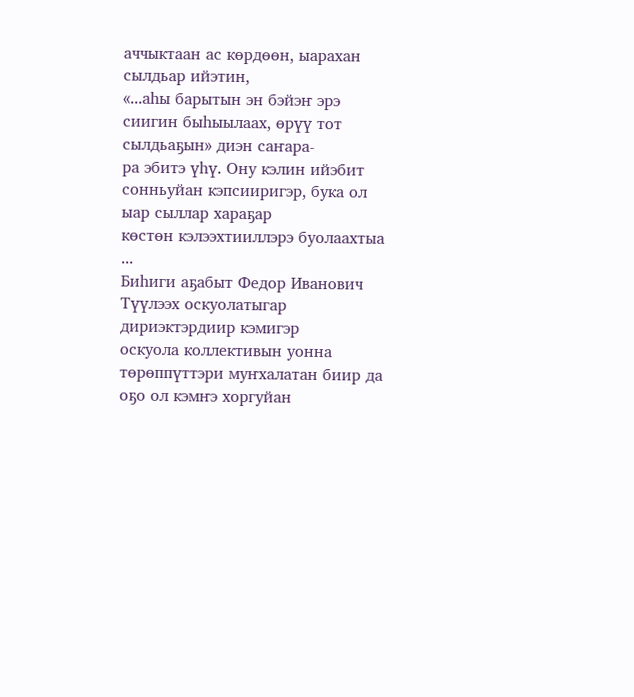аччыктаан ас көрдөөн, ыарахан сылдьар ийэтин,
«...аһы барытын эн бэйэҥ эрэ сиигин быһыылаах, өрүү тот сылдьаҕын» диэн саҥара-
ра эбитэ үһү. Ону кэлин ийэбит сонньуйан кэпсииригэр, бука ол ыар сыллар хараҕар
көстөн кэлээхтииллэрэ буолаахтыа ...
Биһиги аҕабыт Федор Иванович Түүлээх оскуолатыгар дириэктэрдиир кэмигэр
оскуола коллективын уонна төрөппүттэри муҥхалатан биир да оҕо ол кэмҥэ хоргуйан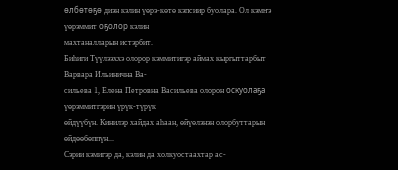өлбөтөҕө диэн кэлин үөрэ-көтө кэпсиир буолара. Ол кэмҥэ үөрэммит оҕолор кэлин
махтаналларын истэрбит.
Биһиги Түүлээххэ олорор кэммитигэр аймах кыргыттарбыт Варвара Ильинична Ва-
сильева 1, Елена Петровна Васильева олорон оскуолаҕа үөрэммитгэрин үрүк-түрүк
өйдүүбүн. Кинилэр хайдах аһаан, өйүөлэнэн олорбуттарын өйдөөбөппүн...
Сэрии кэмигэр да, кэлин да холкуостаахтар ас-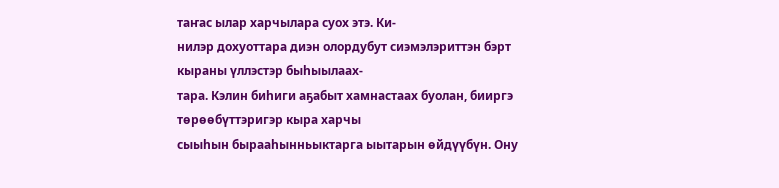таҥас ылар харчылара суох этэ. Ки-
нилэр дохуоттара диэн олордубут сиэмэлэриттэн бэрт кыраны үллэстэр быһыылаах-
тара. Кэлин биһиги аҕабыт хамнастаах буолан, бииргэ төрөөбүттэригэр кыра харчы
сыыһын бырааһынньыктарга ыытарын өйдүүбүн. Ону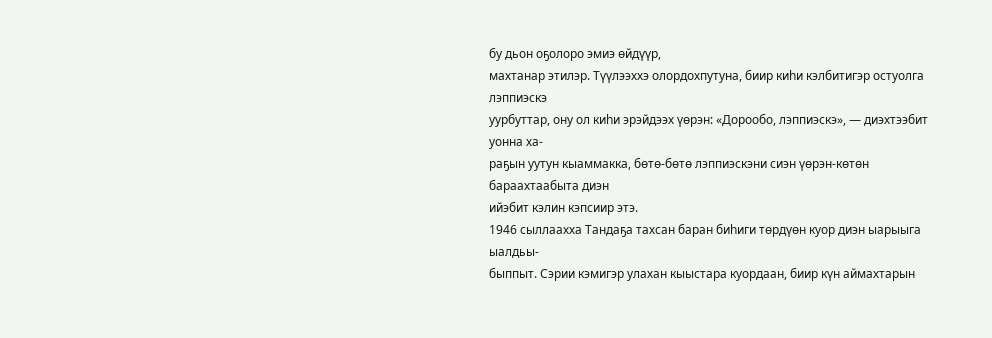бу дьон оҕолоро эмиэ өйдүүр,
махтанар этилэр. Түүлээххэ олордохпутуна, биир киһи кэлбитигэр остуолга лэппиэскэ
уурбуттар, ону ол киһи эрэйдээх үөрэн: «Дорообо, лэппиэскэ», — диэхтээбит уонна ха-
раҕын уутун кыаммакка, бөтө-бөтө лэппиэскэни сиэн үөрэн-көтөн бараахтаабыта диэн
ийэбит кэлин кэпсиир этэ.
1946 сыллаахха Тандаҕа тахсан баран биһиги төрдүөн куор диэн ыарыыга ыалдьы-
быппыт. Сэрии кэмигэр улахан кыыстара куордаан, биир күн аймахтарын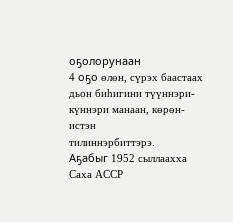оҕолорунаан
4 оҕо өлөн, сүрэх баастаах дьон биһигини түүннэри-күннэри манаан, көрөн-истэн
тилиннэрбиттэрэ.
Аҕабыг 1952 сыллаахха Саха АССР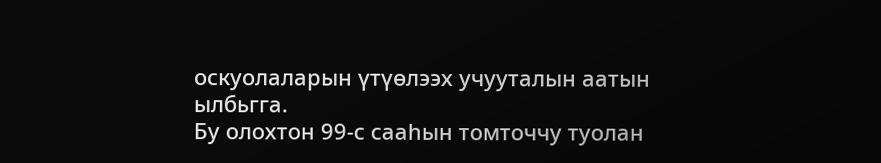оскуолаларын үтүөлээх учууталын аатын ылбьгга.
Бу олохтон 99-с сааһын томточчу туолан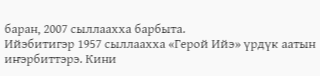баран, 2007 сыллаахха барбыта.
Ийэбитигэр 1957 сыллаахха «Герой Ийэ» үрдүк аатын иҥэрбиттэрэ. Кини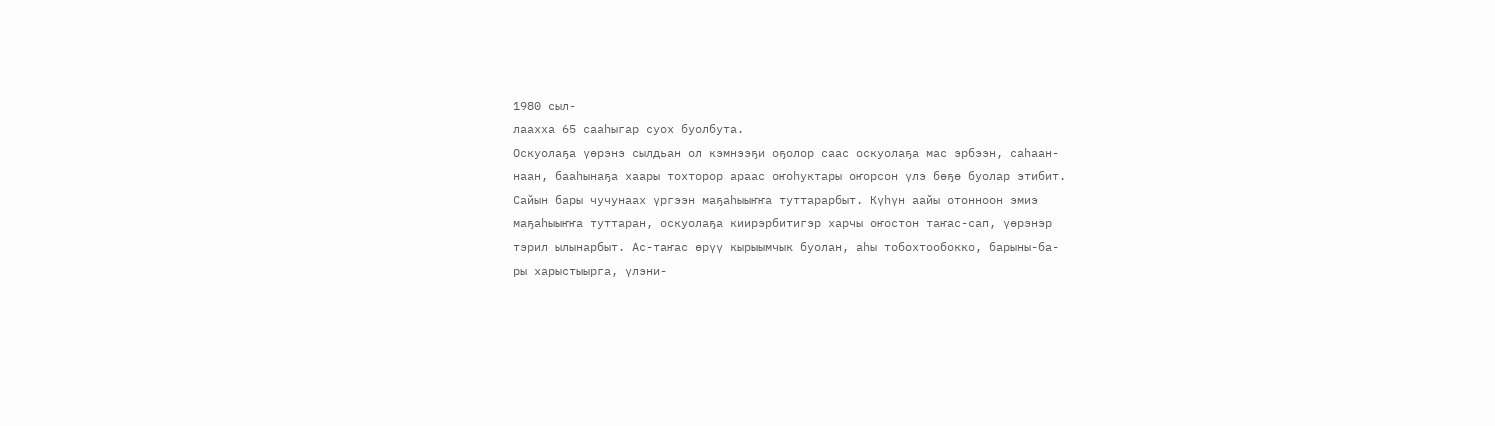1980 сыл-
лаахха 65 сааһыгар суох буолбута.
Оскуолаҕа үөрэнэ сылдьан ол кэмнээҕи оҕолор саас оскуолаҕа мас эрбээн, саһаан-
наан, бааһынаҕа хаары тохторор араас оҥоһуктары оҥорсон үлэ бөҕө буолар этибит.
Сайын бары чучунаах үргээн маҕаһыыҥҥа туттарарбыт. Күһүн аайы отонноон эмиэ
маҕаһыыҥҥа туттаран, оскуолаҕа киирэрбитигэр харчы оҥостон таҥас-сап, үөрэнэр
тэрил ылынарбыт. Ас-таҥас өрүү кырыымчык буолан, аһы тобохтообокко, барыны-ба-
ры харыстыырга, үлэни-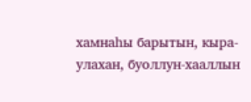хамнаһы барытын, кыра-улахан, буоллун-хааллын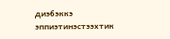диэбэккэ
эппиэтинэстээхтик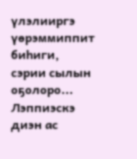үлэлииргэ үөрэммиппит биһиги, сэрии сылын оҕолоро...
Лэппиэскэ диэн ас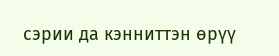сэрии да кэнниттэн өрүү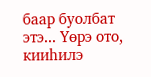баар буолбат этэ... Үөрэ ото, кииһилэ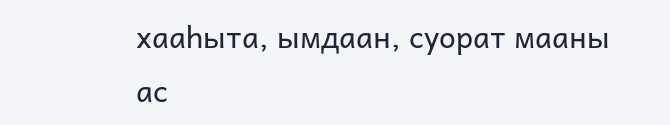хааһыта, ымдаан, суорат мааны ас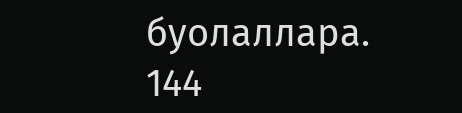буолаллара.
144